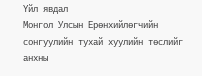Үйл явдал
Монгол Улсын Ерөнхийлөгчийн сонгуулийн тухай хуулийн төслийг анхны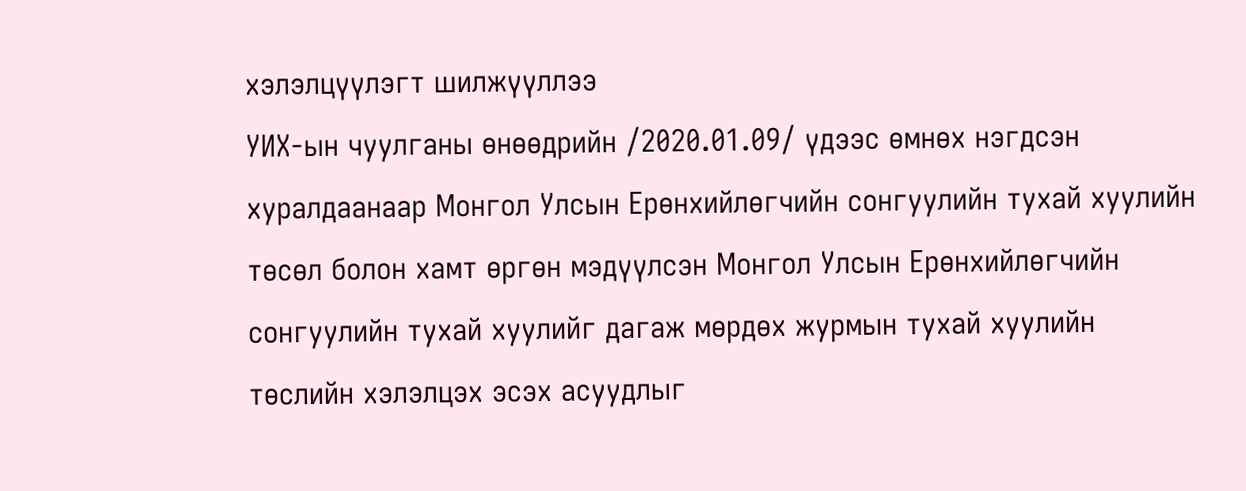хэлэлцүүлэгт шилжүүллээ
УИХ-ын чуулганы өнөөдрийн /2020.01.09/ үдээс өмнөх нэгдсэн хуралдаанаар Монгол Улсын Ерөнхийлөгчийн сонгуулийн тухай хуулийн төсөл болон хамт өргөн мэдүүлсэн Монгол Улсын Ерөнхийлөгчийн сонгуулийн тухай хуулийг дагаж мөрдөх журмын тухай хуулийн төслийн хэлэлцэх эсэх асуудлыг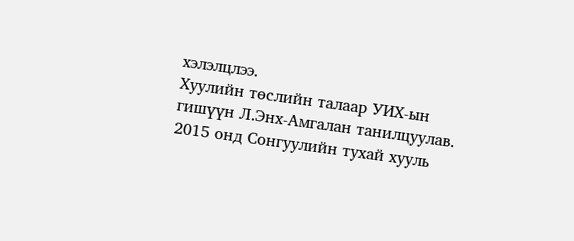хэлэлцлээ.
Хуулийн төслийн талаар УИХ-ын гишүүн Л.Энх-Амгалан танилцуулав.
2015 онд Сонгуулийн тухай хууль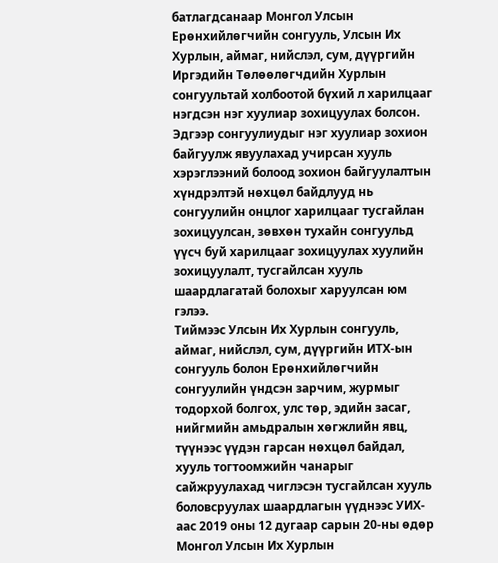батлагдсанаар Монгол Улсын Ерөнхийлөгчийн сонгууль, Улсын Их Хурлын, аймаг, нийслэл, сум, дүүргийн Иргэдийн Төлөөлөгчдийн Хурлын сонгуультай холбоотой бүхий л харилцааг нэгдсэн нэг хуулиар зохицуулах болсон.
Эдгээр сонгуулиудыг нэг хуулиар зохион байгуулж явуулахад учирсан хууль хэрэглээний болоод зохион байгуулалтын хүндрэлтэй нөхцөл байдлууд нь сонгуулийн онцлог харилцааг тусгайлан зохицуулсан, зөвхөн тухайн сонгуульд үүсч буй харилцааг зохицуулах хуулийн зохицуулалт, тусгайлсан хууль шаардлагатай болохыг харуулсан юм гэлээ.
Тиймээс Улсын Их Хурлын сонгууль, аймаг, нийслэл, сум, дүүргийн ИТХ-ын сонгууль болон Ерөнхийлөгчийн сонгуулийн үндсэн зарчим, журмыг тодорхой болгох, улс төр, эдийн засаг, нийгмийн амьдралын хөгжлийн явц, түүнээс үүдэн гарсан нөхцөл байдал, хууль тогтоомжийн чанарыг сайжруулахад чиглэсэн тусгайлсан хууль боловсруулах шаардлагын үүднээс УИХ-аас 2019 оны 12 дугаар сарын 20-ны өдөр Монгол Улсын Их Хурлын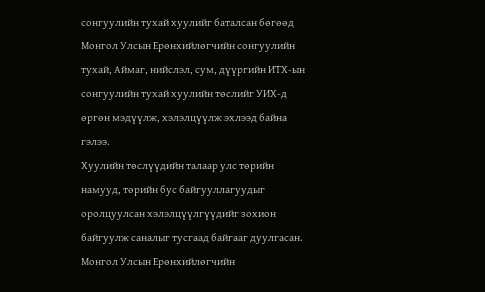сонгуулийн тухай хуулийг баталсан бөгөөд Монгол Улсын Ерөнхийлөгчийн сонгуулийн тухай, Аймаг, нийслэл, сум, дүүргийн ИТХ-ын сонгуулийн тухай хуулийн төслийг УИХ-д өргөн мэдүүлж, хэлэлцүүлж эхлээд байна гэлээ.
Хуулийн төслүүдийн талаар улс төрийн намууд, төрийн бус байгууллагуудыг оролцуулсан хэлэлцүүлгүүдийг зохион байгуулж саналыг тусгаад байгааг дуулгасан.
Монгол Улсын Ерөнхийлөгчийн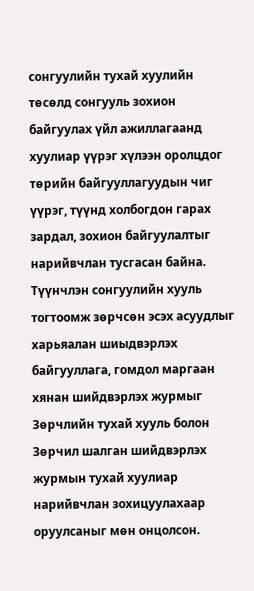сонгуулийн тухай хуулийн төсөлд сонгууль зохион байгуулах үйл ажиллагаанд хуулиар үүрэг хүлээн оролцдог төрийн байгууллагуудын чиг үүрэг, түүнд холбогдон гарах зардал, зохион байгуулалтыг нарийвчлан тусгасан байна. Түүнчлэн сонгуулийн хууль тогтоомж зөрчсөн эсэх асуудлыг харьяалан шиыдвэрлэх байгууллага, гомдол маргаан хянан шийдвэрлэх журмыг Зөрчлийн тухай хууль болон Зөрчил шалган шийдвэрлэх журмын тухай хуулиар нарийвчлан зохицуулахаар оруулсаныг мөн онцолсон.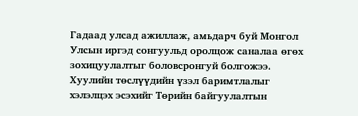Гадаад улсад ажиллаж, амьдарч буй Монгол Улсын иргэд сонгуульд оролцож саналаа өгөх зохицуулалтыг боловсронгуй болгожээ.
Хуулийн төслүүдийн үзэл баримтлалыг хэлэлцэх эсэхийг Төрийн байгуулалтын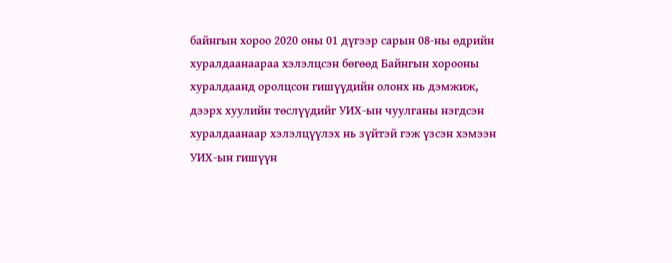байнгын хороо 2020 оны 01 дүгээр сарын 08-ны өдрийн хуралдаанаараа хэлэлцсэн бөгөөд Байнгын хорооны хуралдаанд оролцсон гишүүдийн олонх нь дэмжиж, дээрх хуулийн төслүүдийг УИХ-ын чуулганы нэгдсэн хуралдаанаар хэлэлцүүлэх нь зүйтэй гэж үзсэн хэмээн УИХ-ын гишүүн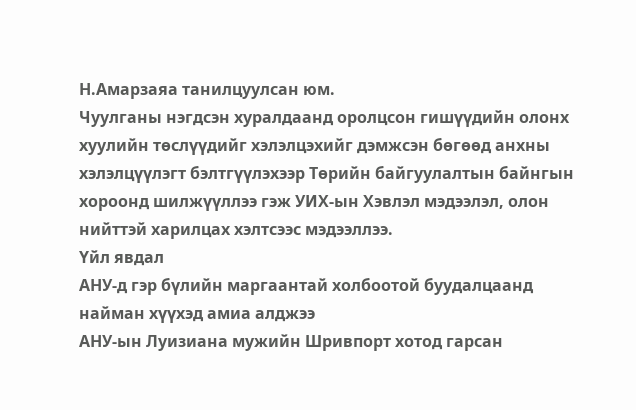Н.Амарзаяа танилцуулсан юм.
Чуулганы нэгдсэн хуралдаанд оролцсон гишүүдийн олонх хуулийн төслүүдийг хэлэлцэхийг дэмжсэн бөгөөд анхны хэлэлцүүлэгт бэлтгүүлэхээр Төрийн байгуулалтын байнгын хороонд шилжүүллээ гэж УИХ-ын Хэвлэл мэдээлэл, олон нийттэй харилцах хэлтсээс мэдээллээ.
Үйл явдал
АНУ-д гэр бүлийн маргаантай холбоотой буудалцаанд найман хүүхэд амиа алджээ
АНУ-ын Луизиана мужийн Шривпорт хотод гарсан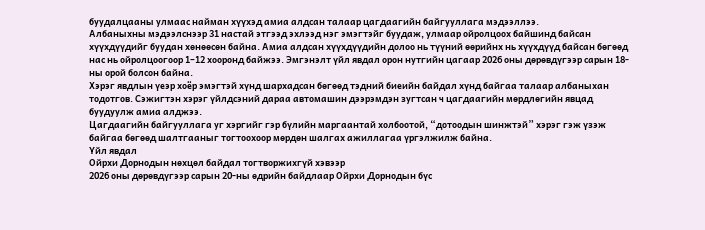буудалцааны улмаас найман хүүхэд амиа алдсан талаар цагдаагийн байгууллага мэдээллээ.
Албаныхны мэдээлснээр 31 настай этгээд эхлээд нэг эмэгтэйг буудаж, улмаар ойролцоох байшинд байсан хүүхдүүдийг буудан хөнөөсөн байна. Амиа алдсан хүүхдүүдийн долоо нь түүний өөрийнх нь хүүхдүүд байсан бөгөөд нас нь ойролцоогоор 1–12 хооронд байжээ. Эмгэнэлт үйл явдал орон нутгийн цагаар 2026 оны дөрөвдүгээр сарын 18-ны орой болсон байна.
Хэрэг явдлын үеэр хоёр эмэгтэй хүнд шархадсан бөгөөд тэдний биеийн байдал хүнд байгаа талаар албаныхан тодотгов. Сэжигтэн хэрэг үйлдсэний дараа автомашин дээрэмдэн зугтсан ч цагдаагийн мөрдлөгийн явцад буудуулж амиа алджээ.
Цагдаагийн байгууллага уг хэргийг гэр бүлийн маргаантай холбоотой, “дотоодын шинжтэй” хэрэг гэж үзэж байгаа бөгөөд шалтгааныг тогтоохоор мөрдөн шалгах ажиллагаа үргэлжилж байна.
Үйл явдал
Ойрхи Дорнодын нөхцөл байдал тогтворжихгүй хэвээр
2026 оны дөрөвдүгээр сарын 20-ны өдрийн байдлаар Ойрхи Дорнодын бүс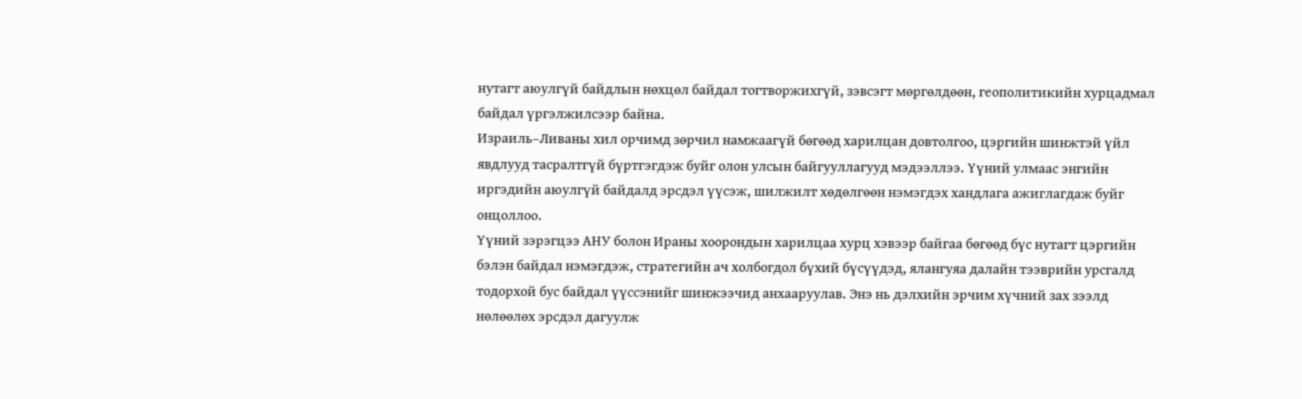нутагт аюулгүй байдлын нөхцөл байдал тогтворжихгүй, зэвсэгт мөргөлдөөн, геополитикийн хурцадмал байдал үргэлжилсээр байна.
Израиль–Ливаны хил орчимд зөрчил намжаагүй бөгөөд харилцан довтолгоо, цэргийн шинжтэй үйл явдлууд тасралтгүй бүртгэгдэж буйг олон улсын байгууллагууд мэдээллээ. Үүний улмаас энгийн иргэдийн аюулгүй байдалд эрсдэл үүсэж, шилжилт хөдөлгөөн нэмэгдэх хандлага ажиглагдаж буйг онцоллоо.
Үүний зэрэгцээ АНУ болон Ираны хоорондын харилцаа хурц хэвээр байгаа бөгөөд бүс нутагт цэргийн бэлэн байдал нэмэгдэж, стратегийн ач холбогдол бүхий бүсүүдэд, ялангуяа далайн тээврийн урсгалд тодорхой бус байдал үүссэнийг шинжээчид анхааруулав. Энэ нь дэлхийн эрчим хүчний зах зээлд нөлөөлөх эрсдэл дагуулж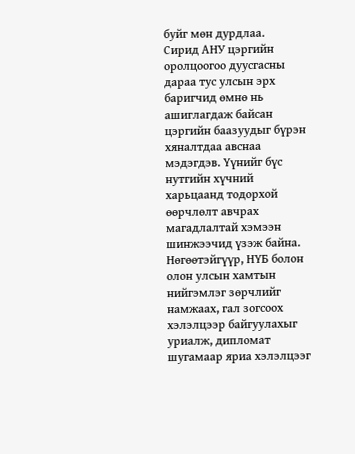буйг мөн дурдлаа.
Сирид АНУ цэргийн оролцоогоо дуусгасны дараа тус улсын эрх баригчид өмнө нь ашиглагдаж байсан цэргийн баазуудыг бүрэн хяналтдаа авснаа мэдэгдэв. Үүнийг бүс нутгийн хүчний харьцаанд тодорхой өөрчлөлт авчрах магадлалтай хэмээн шинжээчид үзэж байна.
Нөгөөтэйгүүр, НҮБ болон олон улсын хамтын нийгэмлэг зөрчлийг намжаах, гал зогсоох хэлэлцээр байгуулахыг уриалж, дипломат шугамаар яриа хэлэлцээг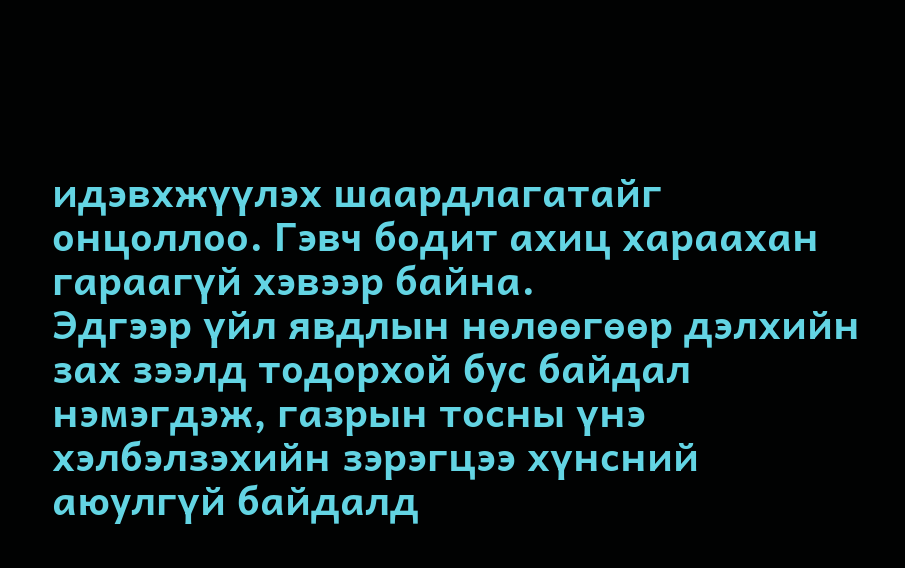идэвхжүүлэх шаардлагатайг онцоллоо. Гэвч бодит ахиц хараахан гараагүй хэвээр байна.
Эдгээр үйл явдлын нөлөөгөөр дэлхийн зах зээлд тодорхой бус байдал нэмэгдэж, газрын тосны үнэ хэлбэлзэхийн зэрэгцээ хүнсний аюулгүй байдалд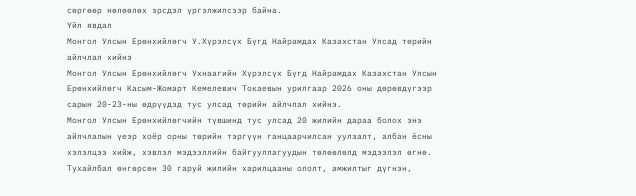сөргөөр нөлөөлөх эрсдэл үргэлжилсээр байна.
Үйл явдал
Монгол Улсын Ерөнхийлөгч У.Хүрэлсүх Бүгд Найрамдах Казахстан Улсад төрийн айлчлал хийнэ
Монгол Улсын Ерөнхийлөгч Ухнаагийн Хүрэлсүх Бүгд Найрамдах Казахстан Улсын Ерөнхийлөгч Касым-Жомарт Кемелевич Токаевын урилгаар 2026 оны дөрөвдүгээр сарын 20-23-ны өдрүүдэд тус улсад төрийн айлчлал хийнэ.
Монгол Улсын Ерөнхийлөгчийн түвшинд тус улсад 20 жилийн дараа болох энэ айлчлалын үеэр хоёр орны төрийн тэргүүн ганцаарчилсан уулзалт, албан ёсны хэлэлцээ хийж, хэвлэл мэдээллийн байгууллагуудын төлөөлөлд мэдээлэл өгнө.
Тухайлбал өнгөрсөн 30 гаруй жилийн харилцааны ололт, амжилтыг дүгнэн,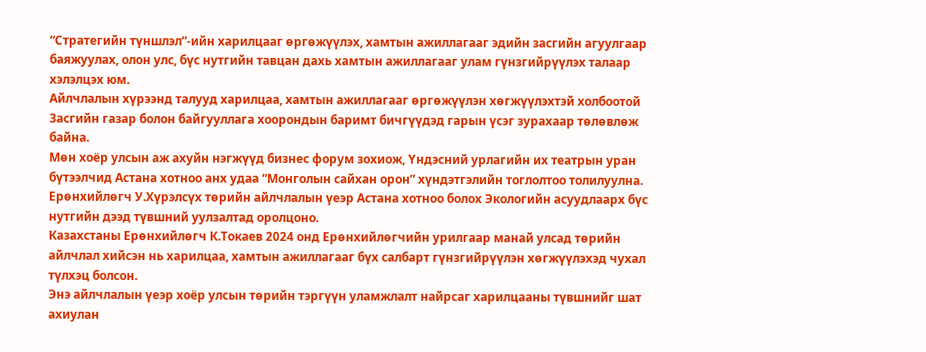“Стратегийн түншлэл”-ийн харилцааг өргөжүүлэх, хамтын ажиллагааг эдийн засгийн агуулгаар баяжуулах, олон улс, бүс нутгийн тавцан дахь хамтын ажиллагааг улам гүнзгийрүүлэх талаар хэлэлцэх юм.
Айлчлалын хүрээнд талууд харилцаа, хамтын ажиллагааг өргөжүүлэн хөгжүүлэхтэй холбоотой Засгийн газар болон байгууллага хоорондын баримт бичгүүдэд гарын үсэг зурахаар төлөвлөж байна.
Мөн хоёр улсын аж ахуйн нэгжүүд бизнес форум зохиож, Үндэсний урлагийн их театрын уран бүтээлчид Астана хотноо анх удаа “Монголын сайхан орон” хүндэтгэлийн тоглолтоо толилуулна.
Ерөнхийлөгч У.Хүрэлсүх төрийн айлчлалын үеэр Астана хотноо болох Экологийн асуудлаарх бүс нутгийн дээд түвшний уулзалтад оролцоно.
Казахстаны Ерөнхийлөгч К.Токаев 2024 онд Ерөнхийлөгчийн урилгаар манай улсад төрийн айлчлал хийсэн нь харилцаа, хамтын ажиллагааг бүх салбарт гүнзгийрүүлэн хөгжүүлэхэд чухал түлхэц болсон.
Энэ айлчлалын үеэр хоёр улсын төрийн тэргүүн уламжлалт найрсаг харилцааны түвшнийг шат ахиулан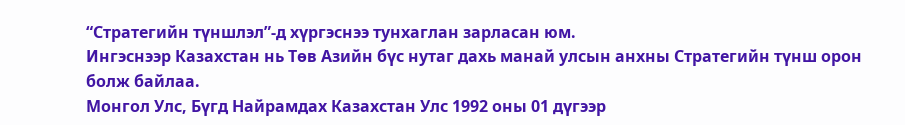“Стратегийн түншлэл”-д хүргэснээ тунхаглан зарласан юм.
Ингэснээр Казахстан нь Төв Азийн бүс нутаг дахь манай улсын анхны Стратегийн түнш орон болж байлаа.
Монгол Улс, Бүгд Найрамдах Казахстан Улс 1992 оны 01 дүгээр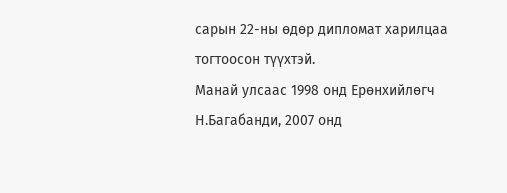сарын 22-ны өдөр дипломат харилцаа тогтоосон түүхтэй.
Манай улсаас 1998 онд Ерөнхийлөгч Н.Багабанди, 2007 онд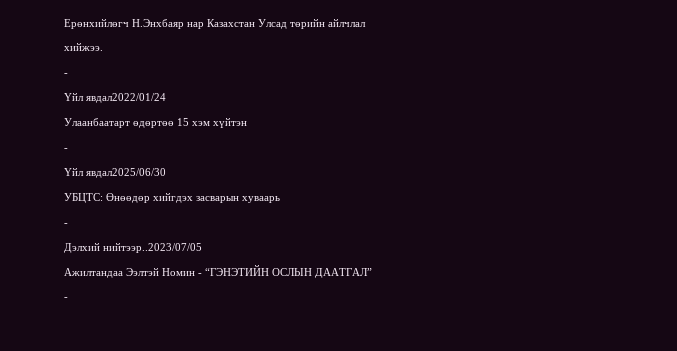Ерөнхийлөгч Н.Энхбаяр нар Казахстан Улсад төрийн айлчлал хийжээ.
-
Үйл явдал2022/01/24
Улаанбаатарт өдөртөө 15 хэм хүйтэн
-
Үйл явдал2025/06/30
УБЦТС: Өнөөдөр хийгдэх засварын хуваарь
-
Дэлхий нийтээр..2023/07/05
Ажилтандаа Ээлтэй Номин - “ГЭНЭТИЙН ОСЛЫН ДААТГАЛ”
-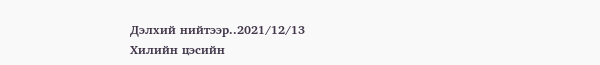Дэлхий нийтээр..2021/12/13
Хилийн цэсийн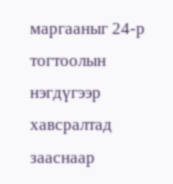маргааныг 24-р тогтоолын нэгдүгээр хавсралтад зааснаар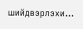шийдвэрлэхи...